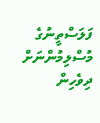ފަލަސްތީނުގެ މުސްލިމުންނަށް ދިވެހިން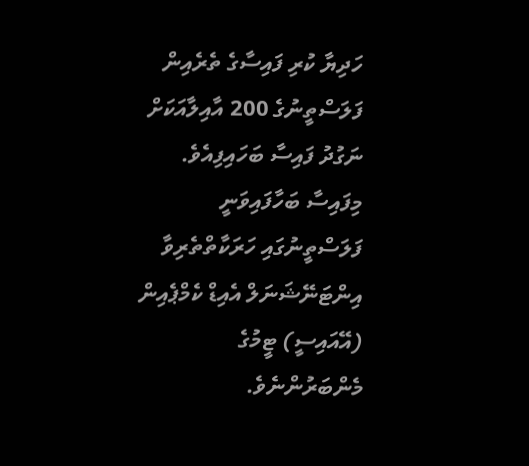ހަދިޔާ ކުރި ފައިސާގެ ތެރެއިން ފަލަސްތީނުގެ 200 އާއިލާއަކަށް ނަގުދު ފައިސާ ބަހައިފިއެވެ.
މިފައިސާ ބަހާފައިވަނީ ފަލަސްތީނުގައި ހަރަކާތްތެރިވާ އިންޓަނޭޝަނަލް އެއިޑް ކެމްޕެއިން (އޭއައިސީ) ޓީމުގެ މެންބަރުންނެވެ.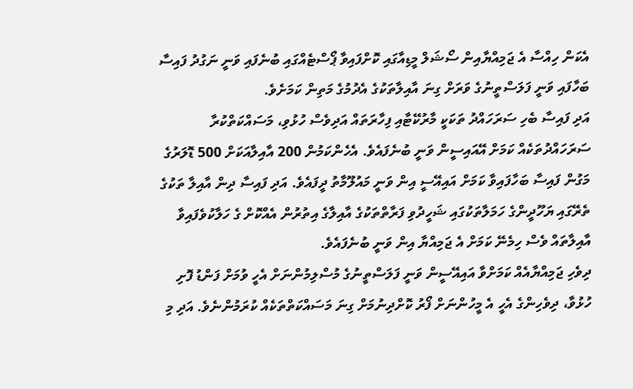އެކަން ހިއްސާ އެ ޖަމިއްޔާއިން ސޯޝަލް މީޑިއާގައި ކޮށްފައިވާ ޕޯސްޓެއްގައި ބުނެފައި ވަނީ ނަގުދު ފައިސާ ބަހާފައި ވަނީ ފަލަސްތީނުގެ ވަރަށް ގިނަ އާއިލާތަކުގެ އެދުމުގެ މަތިން ކަމަށެވެ.
އަދި ފައިސާ ބެހި ސަރަހައްދު ތަކަކީ މާރުކޭޓާއި ފިހާރަތައް އަދިވެސް ހުޅުވި، މަސައްކަތްކުރާ ސަރަހައްދުތަކެއް ކަމަށް އޭއައިސީން ވަނީ ބުނެފައެވެ. އެހެންކަމުން 200 އާއިލާއަކަށް 500 ޑޮލަރުގެ މަގުން ފައިސާ ބަހާފައިވާ ކަމަށް އައިއޭސީ އިން ވަނީ މައުލޫމާތު ދީފައެވެ. އަދި ފައިސާ ދިން އާއިލާ ތަކުގެ ތެރޭގައި ޔަހޫދީންގެ ހަމަލާތަކުގައި ޝަހީދުވި ފަރާތްތަކުގެ އާއިލާގެ އިތުރުން އެއްކޮށް ގެ ހަލާކުވެފައިވާ އާއިލާތައް ވެސް ހިމެނޭ ކަމަށް އެ ޖަމިއްޔާ އިން ވަނީ ބުނެފައެވެ.
ދިވެހި ޖަމިއްޔާއެއް ކަމަށްވާ އައިއޭސީން ވަނީ ފަލަސްތީނުގެ މުސްލިމުންނަށް އެހީ ވުމަށް ފަންޑު ފޮށި ހުޅުވާ، ދިވެހިންގެ އެހީ އެ މީހުންނަށް ފޯރު ކޮށްދިނުމަށް ގިނަ މަސައްކަތްތަކެއް ކުރަމުންނެވެ. އަދި މި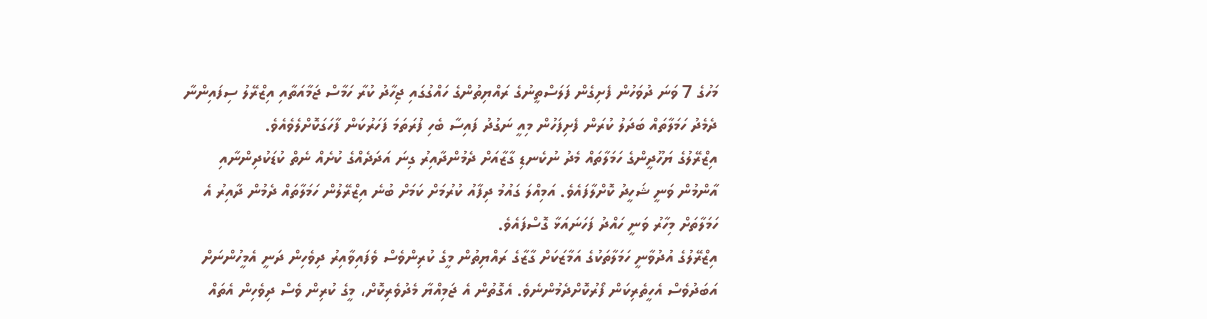މަހުގެ 7 ވަނަ ދުވަހުން ފެށިގެން ފަލަސްތީނުގެ ރައްޔިތުންގެ ހައްގުގައި ޖިހާދު ކުރާ ހަމާސް ޖަމާއަތާއި އިޒްރޭލު ސިފައިންނާ ދެމެދު ހަމަލާތައް ބަދަލު ކުރަން ފެށިފަހުން މިއީ ނަގުދު ފައިސާ ބެހި ފުރަތަމަ ފަހަރުކަން ފާހަގަކޮށްލެވެއެވެ.
އިޒްރޭލުގެ ޔަހޫދީންގެ ހަމަލާތައް މެދު ނުކެނޑި ގާޒާއަށް ދެމުންދާއިރު ގިނަ އަދަދެއްގެ ކުށެއް ނެތް ކުޑަކުދިންނާއި އާންމުން ވަނީ ޝަހީދު ކޮށްލާފައެވެ. އަމިއްލަ ގައުމު ދިފާއު ކުރުމަށް ކަމަށް ބުނެ އިޒްރޭލުން ހަމަލާތައް ދެމުން ދާއިރު އެ ހަމަލާތަށް މިހާރު ވަނީ ހައްދު ފަހަނައަޅާ ގޮސްފައެވެ.
އިޒްރޭލުގެ އުދުވާނީ ހަމަލާތަކުގެ އަމާޒަކަށް ގާޒާގެ ރައްޔިތުން މީގެ ކުރިންވެސް ވެފައިވާއިރު ދިވެހިން ދަނީ އެމީހުންނަށް އަބަދުވެސް އެހީތެރިކަން ފޯރުކޮށްދެމުންނެވެ. އެގޮތުން އެ ޖަމިއްޔާ މެދުވެރިކޮށް، މީގެ ކުރިން ވެސް ދިވެހިން އެތައް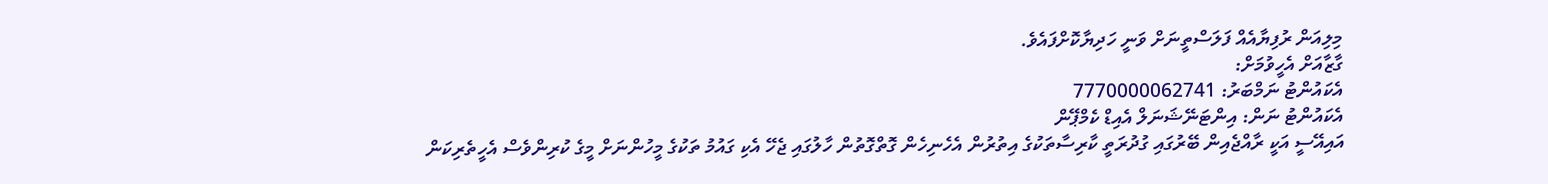މިލިއަން ރުފިޔާއެއް ފަލަސްތީނަށް ވަނީ ހަދިޔާކޮށްފައެވެ.
ގާޒާއަށް އެހީވުމަށް:
އެކައުންޓު ނަމްބަރު: 7770000062741
އެކައުންޓު ނަން: އިންޓަނޭޝަނަލް އެއިޑް ކެމްޕޭން
އައިއޭސީ އަކީ ރާއްޖެއިން ބޭރުގައި ގުދުރަތީ ކާރިސާތަކުގެ އިތުރުން އެހެނިހެން ގޮތްގޮތުން ހާލުގައި ޖެހޭ އެކި ގައުމު ތަކުގެ މީހުންނަށް މީގެ ކުރިންވެސް އެހީތެރިކަން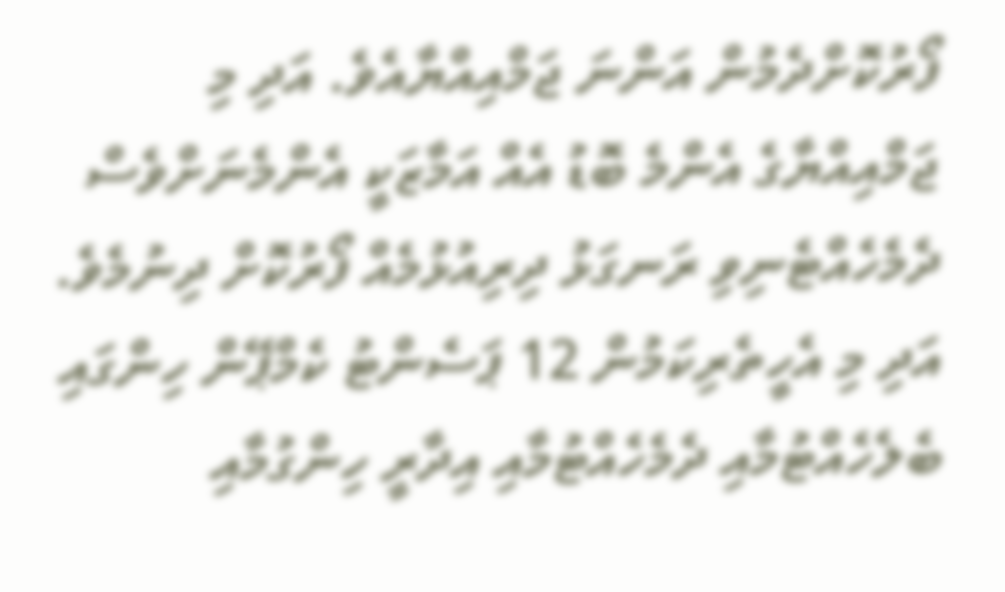ފޯރުކޮށްދެމުން އަންނަ ޖަމްއިއްޔާއެވެ. އަދި މި ޖަމްއިއްޔާގެ އެންމެ ބޮޑު އެއް އަމާޒަކީ އެންމެނަށްވެސް ދެމެހެއްޓެނިވި ރަނގަޅު ދިރިއުޅުމެއް ފޯރުކޮށް ދިނުމެވެ. އަދި މި އެހީތެރިކަމުން 12 ޕަސެންޓު ކެމްޕޭން ހިންގައި ބެލެހެއްޓުމާއި ދެމެހެއްޓުމާއި އިދާރީ ހިންގުމާއި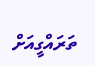ތަރައްގީއަށް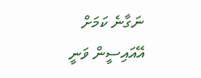ނަގާނެ ކަމަށް އޭއައިސީން ވަނީ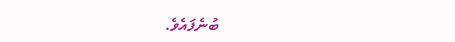ބުނެފައެވެ.